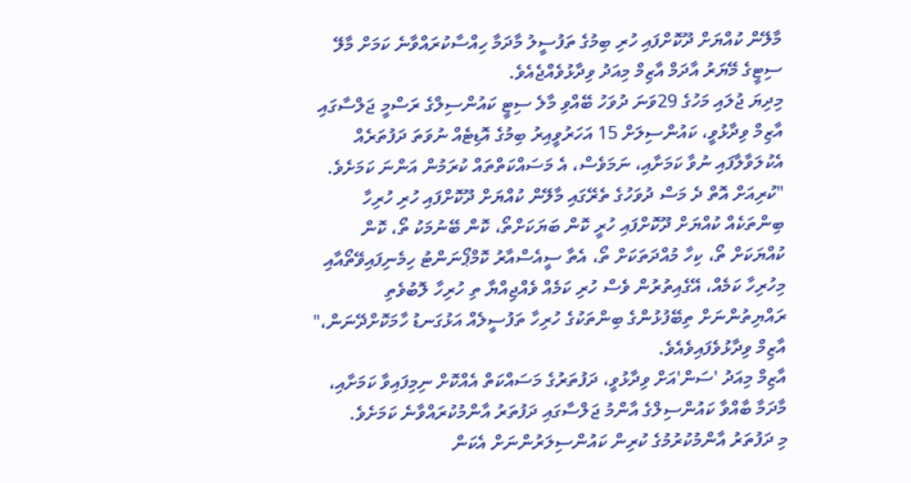މާލޭން ކުއްޔަށް ދޫކޮށްފައި ހުރި ބިމުގެ ތަފުސީލު މާދަމާ ހިއްސާކުރައްވާނެ ކަމަށް މާލޭ ސިޓީގެ މޭޔަރު އާދަމް އާޒިމް މިއަދު ވިދާޅުވެއްޖެއެވެ.
މިދިޔަ ޖުލައި މަހުގެ 29ވަނަ ދުވަހު ބޭއްވި މާލެ ސިޓީ ކައުންސިލްގެ ރަސްމީ ޖަލްސާގައި އާޒިމް ވިދާޅުވީ، ކައުންސިލަށް 15 އަހަރުވީއިރު ބިމުގެ އޮޑިޓެއް ނުވަތަ ދަފުތަރެއް އެކުލަވާލާފައި ނުވާ ކަމަށާއި، ނަމަވެސް، އެ މަސައްކަތްތައް ކުރަމުން އަންނަ ކަމަށެވެ.
"ކުރިއަށް އޮތް ދެ މަސް ދުވަހުގެ ތެރޭގައި މާލޭން ކުއްޔަށް ދޫކޮށްފައި ހުރި ހުރިހާ ބިންތަކެއް ކުއްޔަށް ދޫކޮށްފައި ހުރީ ކޮން ބަޔަކަށްތޯ، ކޮން ބޭނުމަކު ތޯ، ކޮން ކުއްޔަކަށް ތޯ، ކިހާ މުއްދަތަކަށް ތޯ، އެތާ ސީއެސްއާރު ކޮމްޕޯނަންޓު ހިމެނިފައިވޭތޯއާއި މިހުރިހާ ކަމެއް، އޭގެއިތުރުން ވެސް ހުރި ކަމެއް ވެއްޖިއްޔާ ތި ހުރިހާ ލޮބުވެތި ރައްޔިތުންނަށް ތިބޭފުޅުންގެ ބިންތަކުގެ ހުރިހާ ތަފުސީލެއް އަޅުގަނޑު ހާމަކޮށްދޭނަން،" އާޒިމް ވިދާޅުވެފައިވެއެވެ.
އާޒިމް މިއަދު 'ސަން'އަށް ވިދާޅުވީ، ދަފުތަރުގެ މަސައްކަތް އެއްކޮށް ނިމިފައިވާ ކަމަށާއި، މާދަމާ ބާއްވާ ކައުންސިލްގެ އާންމު ޖަލްސާގައި ދަފުތަރު އާންމުކުރައްވާނެ ކަމަށެވެ.
މި ދަފުތަރު އާންމުކުރުމުގެ ކުރިން ކައުންސިލަރުންނަށް އެކަން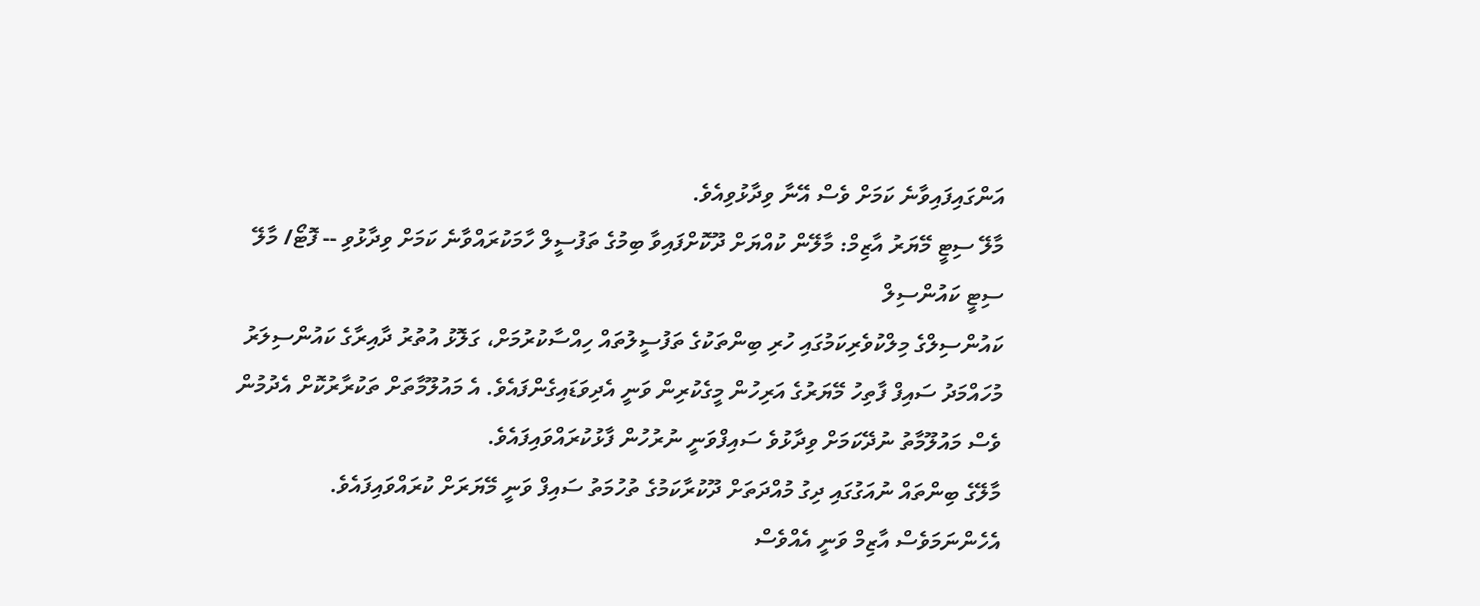އަންގައިފައިވާނެ ކަމަށް ވެސް އޭނާ ވިދާޅުވިއެވެ.
މާލޭ ސިޓީ މޭޔަރު އާޒިމް: މާލޭން ކުއްޔަށް ދޫކޮށްފައިވާ ބިމުގެ ތަފުސީލް ހާމަކުރައްވާނެ ކަމަށް ވިދާޅުވި -- ފޮޓޯ/ މާލޭ ސިޓީ ކައުންސިލް
ކައުންސިލްގެ މިލްކުވެރިކަމުގައި ހުރި ބިންތަކުގެ ތަފުސީލުތައް ހިއްސާކުރުމަށް، ގަލޮޅު އުތުރު ދާއިރާގެ ކައުންސިލަރު މުހައްމަދު ސައިފް ފާތިހު މޭޔަރުގެ އަރިހުން މީގެކުރިން ވަނީ އެދިވަޑައިގެންފައެވެ. އެ މައުލޫމާތަށް ތަކުރާރުކޮށް އެދުމުން ވެސް މައުލޫމާތު ނުދޭކަމަށް ވިދާޅުވެ ސައިފްވަނީ ނުރުހުން ފާޅުކުރައްވައިފައެވެ.
މާލޭގެ ބިންތައް ނުއަގުގައި ދިގު މުއްދަތަށް ދޫކުރާކަމުގެ ތުހުމަތު ސައިފް ވަނީ މޭޔަރަށް ކުރައްވައިފައެވެ.
އެހެންނަމަވެސް އާޒިމް ވަނީ އެއްވެސް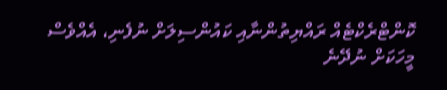ކޮންޓްރެކްޓެއް ރައްޔިތުންނާއި ކައުންސިލަށް ނުފެނި، އެއްވެސް މީހަކަށް ނުދޭނެ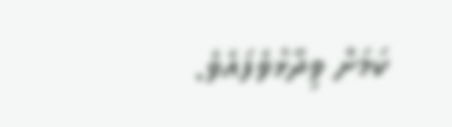ކަމަށް ވިދާޅުވެފައެވެ.